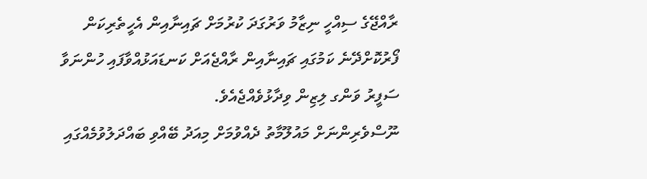ރާއްޖޭގެ ސިއްހީ ނިޒާމު ވަރުގަދަ ކުރުމަށް ޗައިނާއިން އެހީތެރިކަން ފޯރުކޮށްދޭނެ ކަމުގައި ޗައިނާއިން ރާއްޖެއަށް ކަނޑައަޅުއްވާފައި ހުންނަވާ ސަފީރު ވަންގ ލިޒިން ވިދާޅުވެއްޖެއެވެ.
ނޫސްވެރިންނަށް މައުލޫމާތު ދެއްވުމަށް މިއަދު ބޭއްވި ބައްދަލުވުމެއްގައި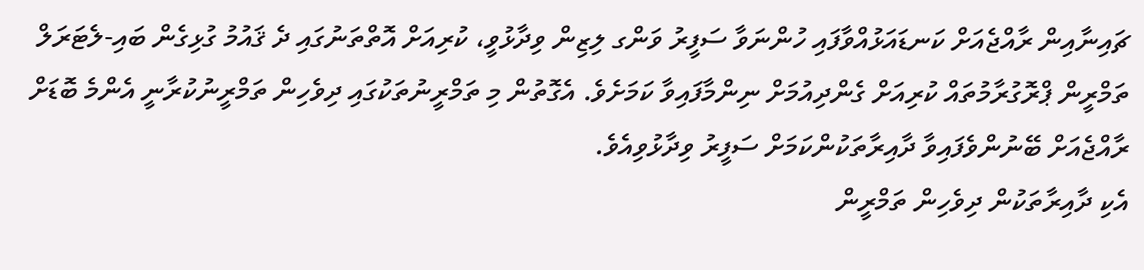ޗައިނާއިން ރާއްޖެއަށް ކަނޑައަޅުއްވާފައި ހުންނަވާ ސަފީރު ވަންގ ލިޒިން ވިދާޅުވީ، ކުރިއަށް އޮތްތަނުގައި ދެ ޤައުމު ގުޅިގެން ބައި-ލެޓަރަލް ތަމްރީން ޕްރޮގުރާމުތައް ކުރިއަށް ގެންދިއުމަށް ނިންމާފައިވާ ކަމަށެވެ. އެގޮތުން މި ތަމްރީނުތަކުގައި ދިވެހިން ތަމްރީނުކުރާނީ އެންމެ ބޮޑަށް ރާއްޖެއަށް ބޭނުންވެފައިވާ ދާއިރާތަކުންކަމަށް ސަފީރު ވިދާޅުވިއެވެ.
އެކި ދާއިރާތަކުން ދިވެހިން ތަމްރީން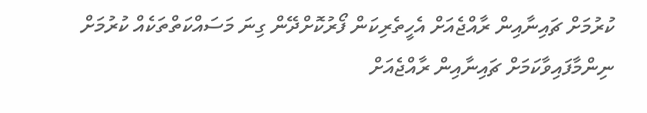ކުރުމަށް ޗައިނާއިން ރާއްޖެއަށް އެހީތެރިކަން ފޯރުކޮށްދޭން ގިނަ މަސައްކަތްތަކެއް ކުރުމަށް ނިންމާފައިވާކަމަށް ޗައިނާއިން ރާއްޖެއަށް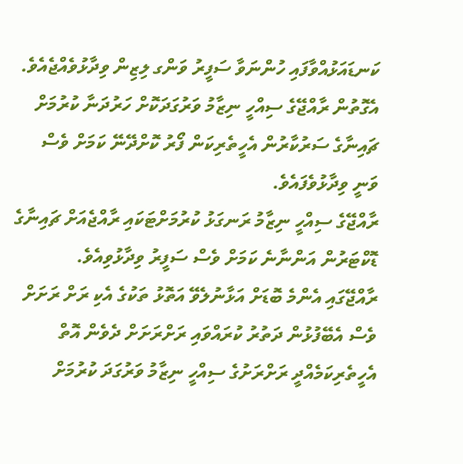ކަނޑައަޅުއްވާފައި ހުންނަވާ ސަފީރު ވަންގ ލިޒިން ވިދާޅުވެއްޖެއެވެ. އެގޮތުން ރާއްޖޭގެ ސިއްހީ ނިޒާމު ވަރުގަދަކޮށް ހަރުދަނާ ކުރުމަށް ޗައިނާގެ ސަރުކާރުން އެހީތެރިކަން ފޯރު ކޮށްދޭނޭ ކަމަށް ވެސް ވަނީ ވިދާޅުވެފައެވެ.
ރާއްޖޭގެ ސިއްހީ ނިޒާމު ރަނގަޅު ކުރުމަށްޓަކައި ރާއްޖެއަށް ޗައިނާގެ ޑޮކްޓަރުން އަންނާނެ ކަމަށް ވެސް ސަފީރު ވިދާޅުވިއެވެ.
ރާއްޖޭގައި އެންމެ ބޮޑަށް އަޅާނުލެވޭ އަތޮޅު ތަކުގެ އެކި ރަށް ރަށަށް ވެސް އެބޭފުޅުން ދަތުރު ކުރައްވައި ރަށްރަށަށް ދެވެން އޮތް އެހީތެރިކަމެއްދީ ރަށްރަށުގެ ސިއްހީ ނިޒާމު ވަރުގަދަ ކުރުމަށް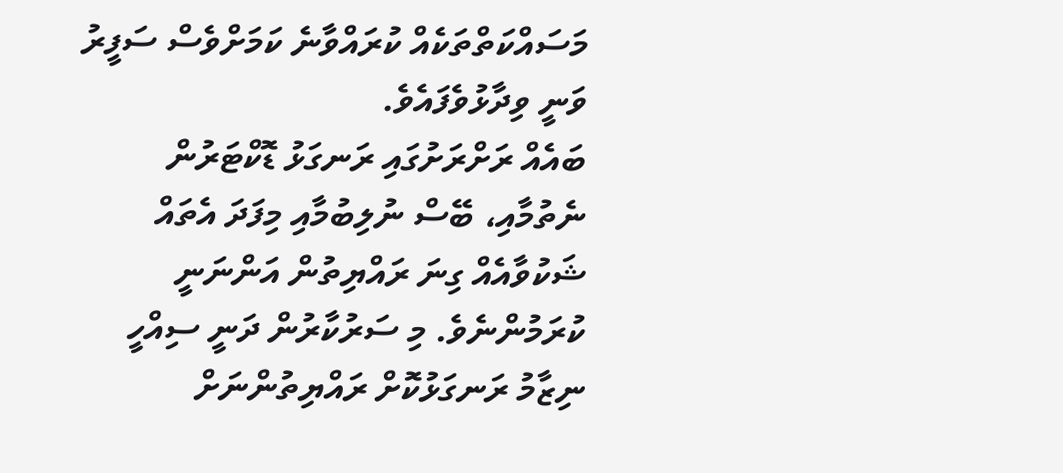މަސައްކަތްތަކެއް ކުރައްވާނެ ކަމަށްވެސް ސަފީރު ވަނީ ވިދާޅުވެފައެވެ.
ބައެއް ރަށްރަށުގައި ރަނގަޅު ޑޮކްޓަރުން ނެތުމާއި، ބޭސް ނުލިބުމާއި މިފަދަ އެތައް ޝަކުވާއެއް ގިނަ ރައްޔިތުން އަންނަނީ ކުރަމުންނެވެ. މި ސަރުކާރުން ދަނީ ސިއްހީ ނިޒާމު ރަނގަޅުކޮށް ރައްޔިތުންނަށް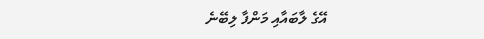އޭގެ ލާބައާއި މަންފާ ލިބޭނެ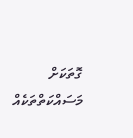ގޮތަކަށް މަސައްކަތްތަކެއް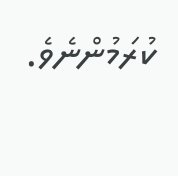ކުރަމުންނެވެ.